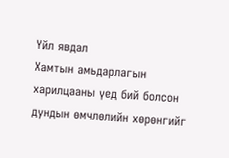Үйл явдал
Хамтын амьдарлагын харилцааны үед бий болсон дундын өмчлөлийн хөрөнгийг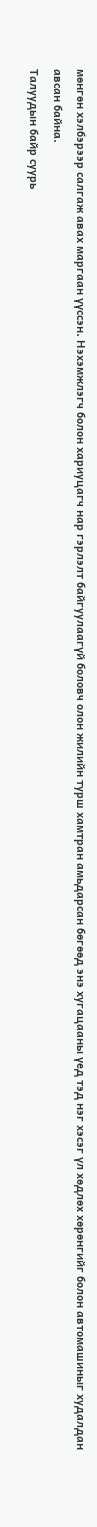мөнгөн хэлбэрээр салгаж авах маргаан үүссэн. Нэхэмжлэгч болон хариуцагч нар гэрлэлт байгуулаагүй боловч олон жилийн турш хамтран амьдарсан бөгөөд энэ хугацааны үед тэд нэг хэсэг үл хөдлөх хөрөнгийг болон автомашиныг худалдан авсан байна.
Талуудын байр суурь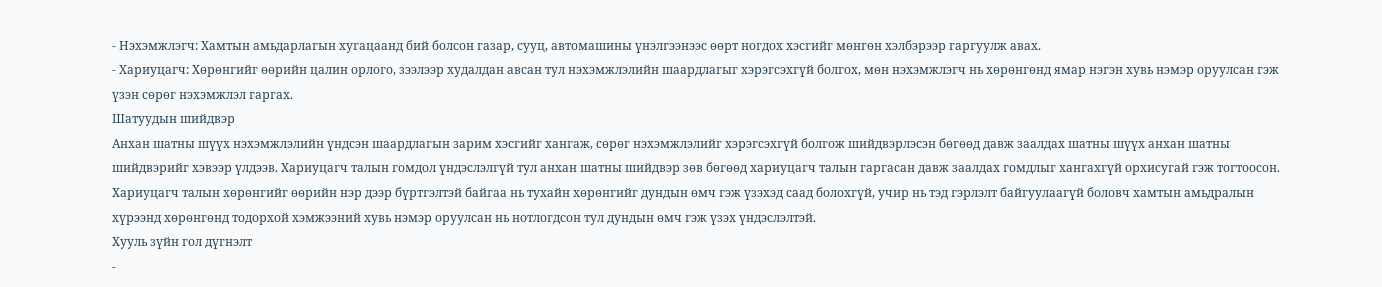- Нэхэмжлэгч: Хамтын амьдарлагын хугацаанд бий болсон газар, сууц, автомашины үнэлгээнээс өөрт ногдох хэсгийг мөнгөн хэлбэрээр гаргуулж авах.
- Хариуцагч: Хөрөнгийг өөрийн цалин орлого, зээлээр худалдан авсан тул нэхэмжлэлийн шаардлагыг хэрэгсэхгүй болгох, мөн нэхэмжлэгч нь хөрөнгөнд ямар нэгэн хувь нэмэр оруулсан гэж үзэн сөрөг нэхэмжлэл гаргах.
Шатуудын шийдвэр
Анхан шатны шүүх нэхэмжлэлийн үндсэн шаардлагын зарим хэсгийг хангаж, сөрөг нэхэмжлэлийг хэрэгсэхгүй болгож шийдвэрлэсэн бөгөөд давж заалдах шатны шүүх анхан шатны шийдвэрийг хэвээр үлдээв. Хариуцагч талын гомдол үндэслэлгүй тул анхан шатны шийдвэр зөв бөгөөд хариуцагч талын гаргасан давж заалдах гомдлыг хангахгүй орхисугай гэж тогтоосон. Хариуцагч талын хөрөнгийг өөрийн нэр дээр бүртгэлтэй байгаа нь тухайн хөрөнгийг дундын өмч гэж үзэхэд саад болохгүй, учир нь тэд гэрлэлт байгуулаагүй боловч хамтын амьдралын хүрээнд хөрөнгөнд тодорхой хэмжээний хувь нэмэр оруулсан нь нотлогдсон тул дундын өмч гэж үзэх үндэслэлтэй.
Хууль зүйн гол дүгнэлт
-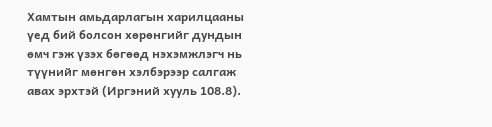Хамтын амьдарлагын харилцааны үед бий болсон хөрөнгийг дундын өмч гэж үзэх бөгөөд нэхэмжлэгч нь түүнийг мөнгөн хэлбэрээр салгаж авах эрхтэй (Иргэний хууль 108.8).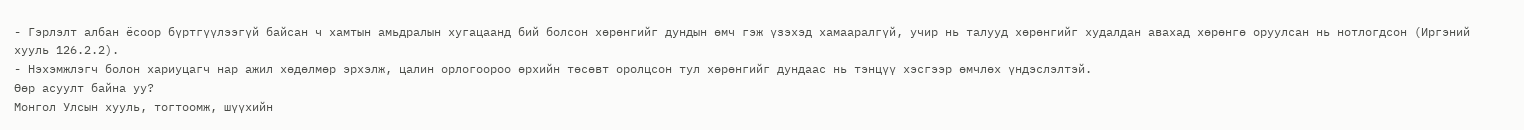- Гэрлэлт албан ёсоор бүртгүүлээгүй байсан ч хамтын амьдралын хугацаанд бий болсон хөрөнгийг дундын өмч гэж үзэхэд хамааралгүй, учир нь талууд хөрөнгийг худалдан авахад хөрөнгө оруулсан нь нотлогдсон (Иргэний хууль 126.2.2).
- Нэхэмжлэгч болон хариуцагч нар ажил хөдөлмөр эрхэлж, цалин орлогоороо өрхийн төсөвт оролцсон тул хөрөнгийг дундаас нь тэнцүү хэсгээр өмчлөх үндэслэлтэй.
Өөр асуулт байна уу?
Монгол Улсын хууль, тогтоомж, шүүхийн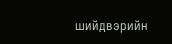шийдвэрийн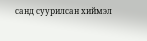санд суурилсан хиймэл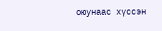оюунаас хүссэн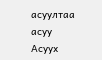асуултаа асуу
Асуух